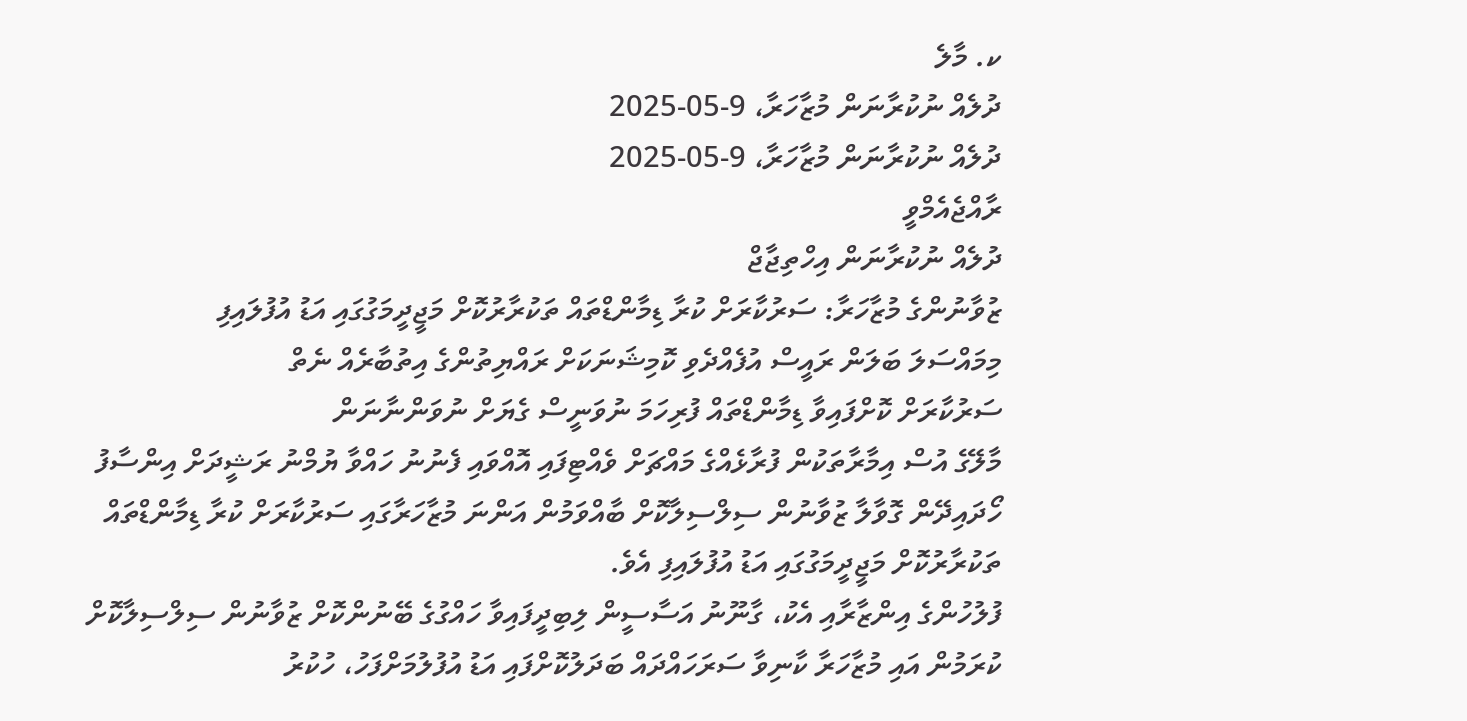ކ. މާލެ
ދުލެއް ނުކުރާނަން މުޒާހަރާ، 9-05-2025
ދުލެއް ނުކުރާނަން މުޒާހަރާ، 9-05-2025
ރާއްޖެއެމްވީ
ދުލެއް ނުކުރާނަން އިހްތިޖާޖް
ޒުވާނުންގެ މުޒާހަރާ: ސަރުކާރަށް ކުރާ ޑިމާންޑްތައް ތަކުރާރުކޮށް މަޖީދީމަގުގައި އަޑު އުފުލައިފި
މިމައްސަލަ ބަލަން ރައީސް އުފެއްދެވި ކޮމިޝަނަކަށް ރައްޔިތުންގެ އިތުބާރެއް ނެތް
ސަރުކާރަށް ކޮށްފައިވާ ޑިމާންޑްތައް ފުރިހަމަ ނުވަނީސް ގެޔަށް ނުވަންނާނަން
މާލޭގެ އުސް އިމާރާތަކުން ފުރާޅެއްގެ މައްޗަށް ވެއްޓިފައި އޮއްވައި ފެނުނު ހައްވާ ޔުމްނު ރަޝީދަށް އިންސާފު ހޯދައިދޭން ގޮވާލާ ޒުވާނުން ސިލްސިލާކޮށް ބާއްވަމުން އަންނަ މުޒާހަރާގައި ސަރުކާރަށް ކުރާ ޑިމާންޑްތައް ތަކުރާރުކޮށް މަޖީދީމަގުގައި އަޑު އުފުލައިފި އެވެ.
ފުލުހުންގެ އިންޒާރާއި އެކު، ގާނޫނު އަސާސީން ލިބިދީފައިވާ ހައްގުގެ ބޭނުންކޮށް ޒުވާނުން ސިލްސިލާކޮށް ކުރަމުން އައި މުޒާހަރާ ކާނިވާ ސަރަހައްދައް ބަދަލުކޮށްފައި އަޑު އުފުލުމަށްފަހު، ހުކުރު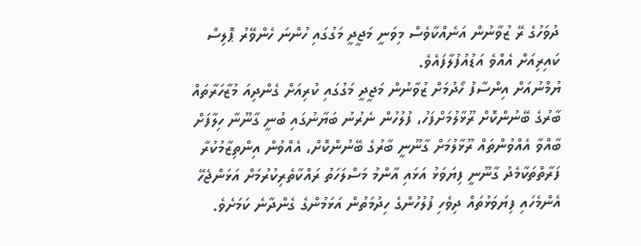ދުވަހުގެ ރޭ ޒުވާނުން އަނެއްކާވެސް މިވަނީ މަޖީދީ މަގުގައި ހުންނަ ހެންވޭރު ޕޮލިސް ކައިރިއަށް އެއްވެ އަޑުއުފުލާފައެވެ.
ޔުމްނުއަށް އިންސާފު ހޯދުމަށް ޒުވާނުން މަޖީދީ މަގުގައި ކުރިއަށް ގެންދިއަ މުޒާހަރާތައް ބާރުގެ ބޭނުންކޮށް ރޫޅާލުމަށްފަހު، ފުލުހުން ނެރުނު ބަޔާނުގައި ބުނީ ގާނޫނާ ހިލާފަށް ބާއްވާ އެއްވުންތައް ރޫޅާލުމަށް ގާނޫނީ ބާރުގެ ބޭނުންކޮށް، އެއްވުން އިންތިޒާމުކުރާ ފަރާތްތަކާމެދު ގާނޫނީ ފިޔަވަޅު އަޅައި އާންމު މަސްލަހަތު ރައްކާތެރިކުރުމަށް އަޅަންޖެހޭ އެންމެހައި ފިޔަވަޅުތައް ދިވެހި ފުލުހުންގެ ހިދުމަތުން އަޅަމުންގެ ގެންދާނެ ކަމަށެވެ.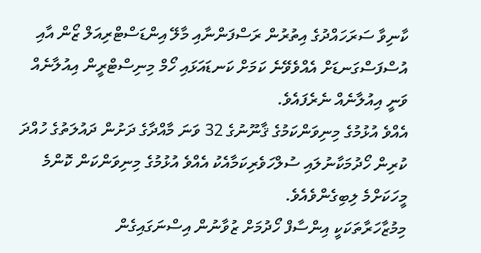ކާނިވާ ސަރަހައްދުގެ އިތުރުން ރަސްފަންނާއި މާލޭ އިންޑަސްޓްރިއަލް ޒޯން އާއި އުސްފަސްގަނޑަށް އެއްވެވޭނެ ކަމަށް ކަނޑައަޅައި ހޯމް މިނިސްޓްރީން އިއުލާނެއް ވަނީ އިއުލާނެއް ނެރެފައެވެ.
އެއްވެ އުޅުމުގެ މިނިވަންކަމުގެ ޤާނޫނުގެ 32 ވަނަ މާއްދާގެ ދަށުން ދައުލަތުގެ ހުއްދަ ކުރިން ހޯދުމަކާނުލައި ސުލްހަވެރިކަމާއެކު އެއްވެ އުޅުމުގެ މިނިވަންކަން ކޮންމެ މީހަކަށްމެ ލިބިގެންވެއެވެ.
މިމުޒާހަރާތަކަކީ އިންސާފް ހޯދުމަށް ޒުވާނުން އިސްނަގައިގެން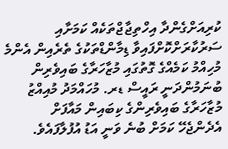ކުރިއަށްގެންދާ އިހްތިޖާޖްތަކެއް ކަމަށާއި ސަރުކާރަށްކޮށްފައިވާ ޑިމާންޑްތަކުގެ ތެރެއިން އެންމެ މުހިއްމު ކަމެއްގެ ގޮތުގައި މުޒާހަރާގެ ބައިވެރިން ބުނަމުންދަނީ ރައީސް ޑރ. މުހައްމަދު މުއިއްޒު މުޒާހަރާގެ ބައިވެރިންގެ ކިބައިން މައާފަށް އެދެންޖެހޭ ކަމަށް ބުނެ ވަނީ އަޑު އުފުލާފައެވެ.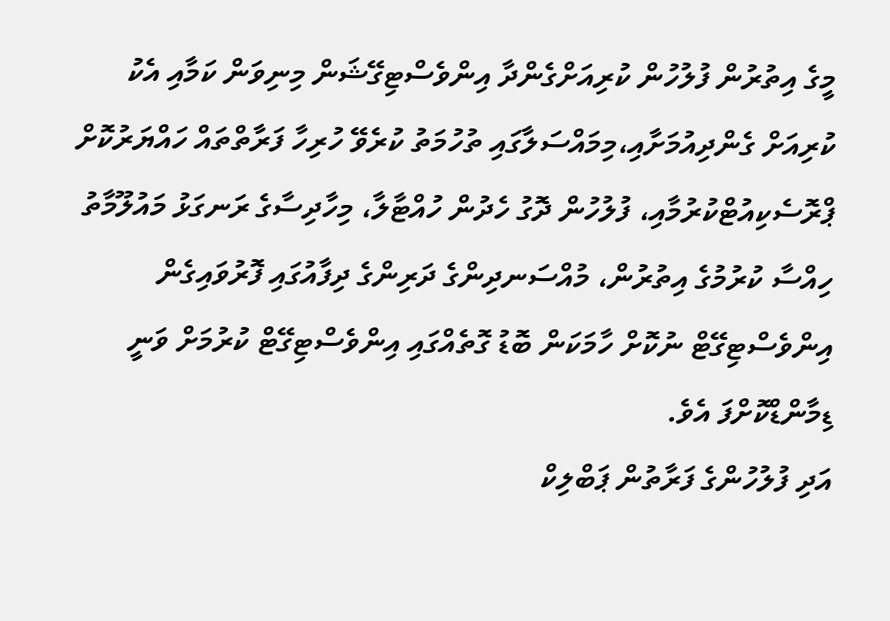މީގެ އިތުރުން ފުލުހުން ކުރިއަށްގެންދާ އިންވެސްޓިގޭޝަން މިނިވަން ކަމާއި އެކު ކުރިއަށް ގެންދިއުމަށާއި،މިމައްސަލާގައި ތުހުމަތު ކުރެވޭ ހުރިހާ ފަރާތްތައް ހައްޔަރުކޮށް ޕްރޮސެކިއުޓްކުރުމާއި، ފުލުހުން ދޮގު ހެދުން ހުއްޓާލާ، މިހާދިސާގެ ރަނގަޅު މައުލޫމާތު ހިއްސާ ކުރުމުގެ އިތުރުން، މުއްސަނދިންގެ ދަރިންގެ ދިފާއުގައި ފޮރުވައިގެން އިންވެސްޓިގޭޓް ނުކޮށް ހާމަކަން ބޮޑު ގޮތެއްގައި އިންވެސްޓިގޭޓް ކުރުމަށް ވަނީ ޑިމާންޑްކޮށްފަ އެވެ.
އަދި ފުލުހުންގެ ފަރާތުން ޕަބްލިކް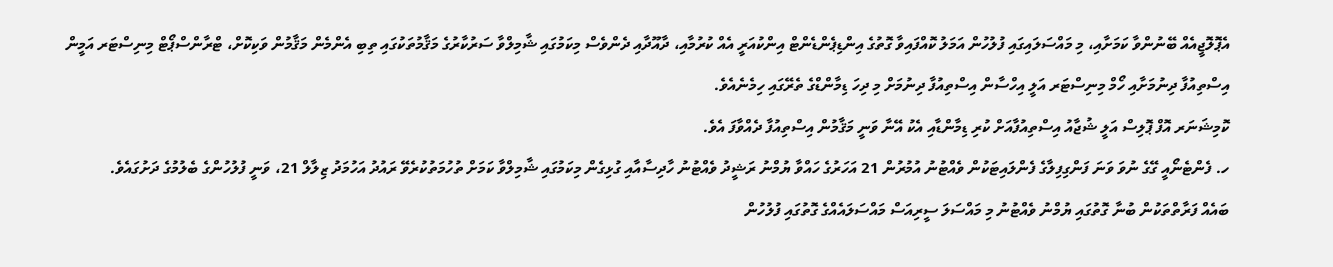އެޕޮލޮޖީއެއް ބޭނުންވާ ކަމަށާއި، މި މައްސަލައިގައި ފުލުހުން އަމަލު ކޮއްފައިވާ ގޮތުގެ އިންޑިޕެންޑެންޓް އިންކުއަރީ އެއް ކުރުމާއި، ދާއޫދާއި ދެންވެސް މިކަމުގައި ޝާމިލްވާ ސަރުކާރުގެ މަޤާމުތަކުގައި ތިބި އެންމެން މަޤާމުން ވަކިކޮށް، ޓްރާންސްޕޯޓް މިނިސްޓަރ އަމީން އިސްތިއުފާ ދިނުމަށާއި ހޯމް މިނިސްޓަރ އަލީ އިހްސާން އިސްތިއުފާ ދިނުމަށް މި ދިހަ ޑިމާންޑްގެ ތެރޭގައި ހިމެނެއެވެ.
ކޮމިޝަނަރ އޮފް ޕޮލިސް އަލީ ޝުޖާއު އިސްތިއުފާއަށް ކުރި ޑިމާންޑާއި އެކު އޭނާ ވަނީ މަޤާމުން އިސްތިއުފާ ދެއްވާފަ އެވެ.
ހ. ފެންޓެނޯއީ ގޭގެ ނުވަ ވަނަ ފަންގިފިލާގެ ފެންލައިޓަކުން ވެއްޓުނު އުމުރުން 21 އަހަރުގެ ހައްވާ ޔުމްނު ރަޝީދު ވެއްޓުނު ހާދިސާއާއި ގުޅިގެން މިކަމުގައި ޝާމިލްވާ ކަމަށް ތުހުމަތުކުރެވޭ ރައުދު އަހުމަދު ޒިލާލް 21، ވަނީ ފުލުހުންގެ ބެލުމުގެ ދަށުގައެވެ.
ބައެއް ފަރާތްތަކުން ބުނާ ގޮތުގައި ޔުމްނު ވެއްޓުނު މި މައްސަލަ ސީރިއަސް މައްސަލައެއްގެ ގޮތުގައި ފުލުހުން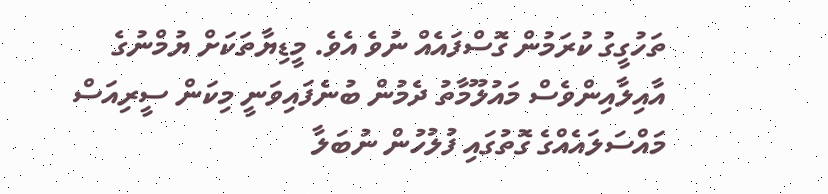ތަހުގީގު ކުރަމުން ގޮސްފައެއް ނުވެ އެވެ. މީޑިޔާތަކަށް ޔުމްނުގެ އާއިލާއިންވެސް މައުލޫމާތު ދެމުން ބުނެފައިވަނީ މިކަން ސީރިއަސް މައްސަލައެއްގެ ގޮތުގައި ފުލުހުން ނުބަލާ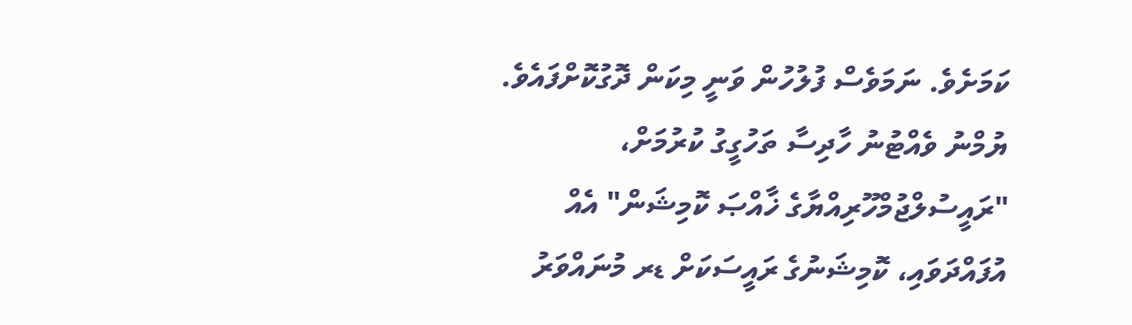ކަމަށެވެ. ނަމަވެސް ފުލުހުން ވަނީ މިކަން ދޮގުކޮށްފައެވެ.
ޔުމްނު ވެއްޓުނު ހާދިސާ ތަހުގީގު ކުރުމަށް، "ރައީސުލްޖުމްހޫރިއްޔާގެ ޚާއްޞަ ކޮމިޝަން" އެއް އުފައްދަވައި، ކޮމިޝަނުގެ ރައީސަކަށް ޑރ މުނައްވަރު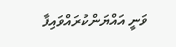ވަނީ އައްޔަންކުރައްވައިފާ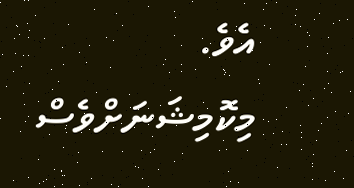އެވެ. މިކޮމިޝަނަށްވެސް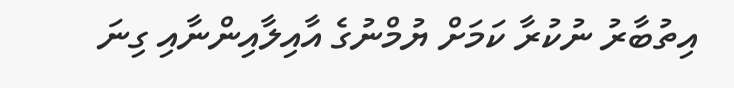އިތުބާރު ނުކުރާ ކަމަށް ޔުމްނުގެ އާއިލާއިންނާއި ގިނަ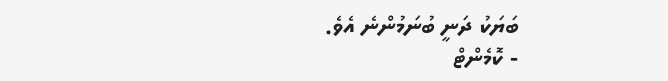ބަޔަކު ދަނީ ބުނަމުންނެ އެވެ.
- ކޮމެންޓް